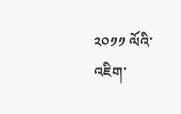༢༠༡༡ ལོའི་འཇིག་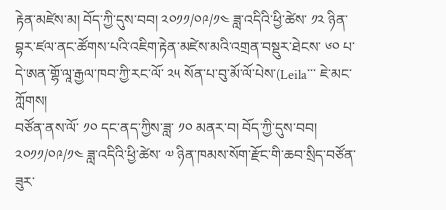རྟེན་མཛེས་མ། བོད་ཀྱི་དུས་བབ། ༢༠༡༡/༠༩/༡༤ ཟླ་འདིའི་ཕྱི་ཚེས་ ༡༢ ཉིན་བྷར་ཛལ་ནང་ཚོགས་པའི་འཇིག་རྟེན་མཛེས་མའི་འགྲན་བསྡུར་ཐེངས་ ༦༠ པ་དེ་ཨན་གྷོ་ལཱ་རྒྱལ་ཁབ་ཀྱི་རང་ལོ་ ༢༥ སོན་པ་བུ་མོ་ལོ་པེས་(Leila་་་ ཇེ་མང་ཀློགས།
བཙོན་ནས་ལོ་ ༡༠ དང་ནད་ཀྱིས་ཟླ་ ༡༠ མནར་བ། བོད་ཀྱི་དུས་བབ། ༢༠༡༡/༠༩/༡༤ ཟླ་འདིའི་ཕྱི་ཚེས་ ༧ ཉིན་ཁམས་སོག་རྫོང་གི་ཆབ་སྲིད་བཙོན་ཟུར་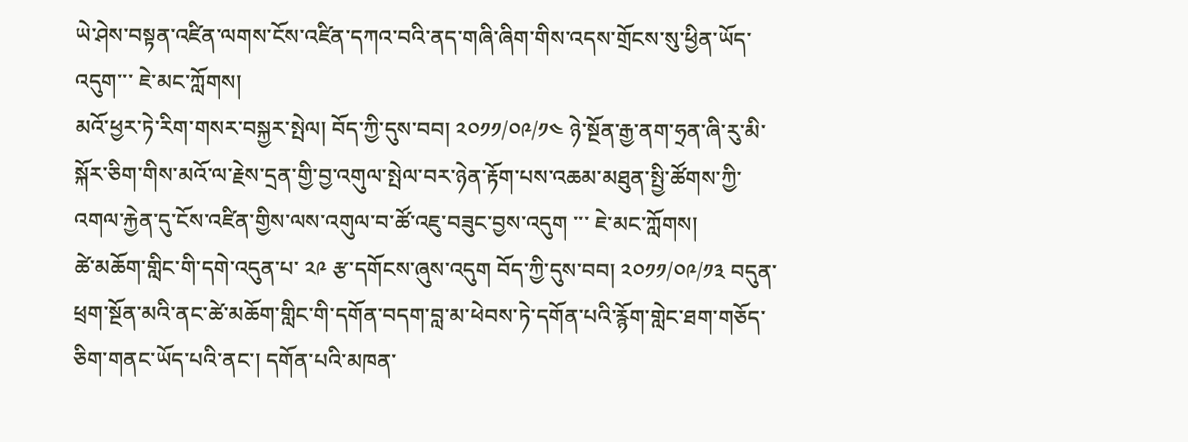ཡེ་ཤེས་བསྟན་འཛིན་ལགས་ངོས་འཛིན་དཀའ་བའི་ནད་གཞི་ཞིག་གིས་འདས་གྲོངས་སུ་ཕྱིན་ཡོད་འདུག་་་ ཇེ་མང་ཀློགས།
མའོ་ཕྱར་ཏེ་རིག་གསར་བསྐྱར་སྤེལ། བོད་ཀྱི་དུས་བབ། ༢༠༡༡/༠༩/༡༤ ཉེ་སྔོན་རྒྱ་ནག་ཧྲན་ཞི་རུ་མི་སྐོར་ཅིག་གིས་མའོ་ལ་རྗེས་དྲན་གྱི་བྱ་འགུལ་སྤེལ་བར་ཉེན་རྟོག་པས་འཆམ་མཐུན་སྤྱི་ཚོགས་ཀྱི་འགལ་རྐྱེན་དུ་ངོས་འཛིན་གྱིས་ལས་འགུལ་བ་ཚོ་འཇུ་བཟུང་བྱས་འདུག ་་་ ཇེ་མང་ཀློགས།
ཚེ་མཆོག་གླིང་གི་དགེ་འདུན་པ་ ༢༩ རྩ་དགོངས་ཞུས་འདུག བོད་ཀྱི་དུས་བབ། ༢༠༡༡/༠༩/༡༣ བདུན་ཕྲག་སྔོན་མའི་ནང་ཚེ་མཆོག་གླིང་གི་དགོན་བདག་བླ་མ་ཕེབས་ཏེ་དགོན་པའི་རྙོག་གླེང་ཐག་གཅོད་ཅིག་གནང་ཡོད་པའི་ནང་། དགོན་པའི་མཁན་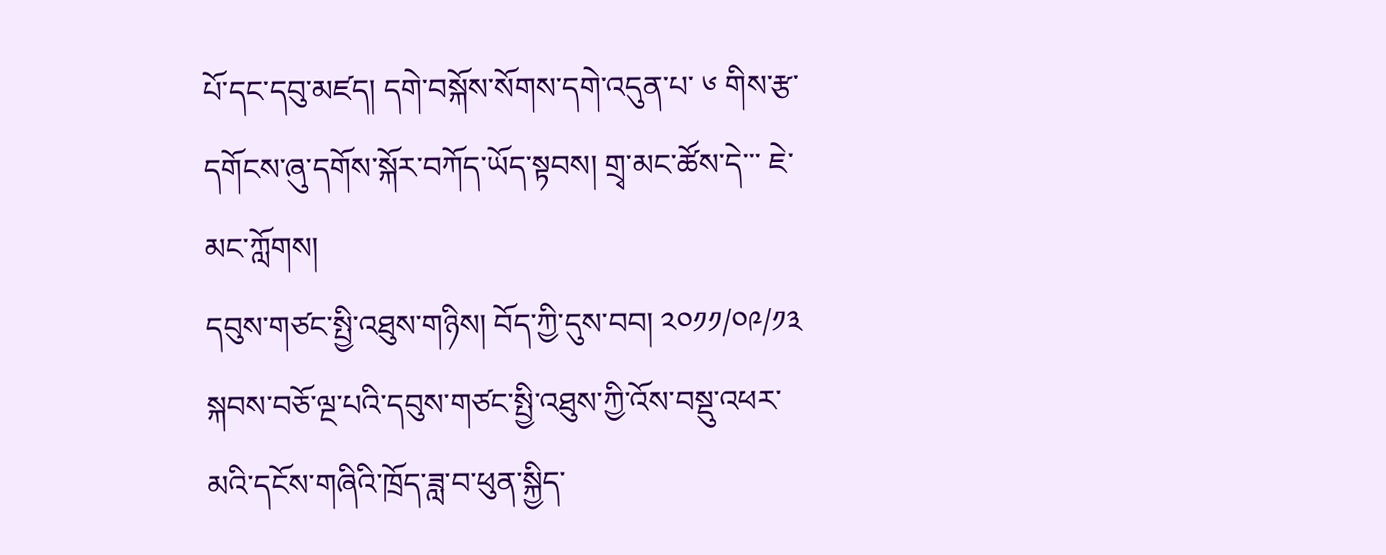པོ་དང་དབུ་མཛད། དགེ་བསྐོས་སོགས་དགེ་འདུན་པ་ ༦ གིས་རྩ་དགོངས་ཞུ་དགོས་སྐོར་བཀོད་ཡོད་སྟབས། གྲྭ་མང་ཚོས་དེ་་་ ཇེ་མང་ཀློགས།
དབུས་གཙང་སྤྱི་འཐུས་གཉིས། བོད་ཀྱི་དུས་བབ། ༢༠༡༡/༠༩/༡༣ སྐབས་བཅོ་ལྔ་པའི་དབུས་གཙང་སྤྱི་འཐུས་ཀྱི་འོས་བསྡུ་འཕར་མའི་དངོས་གཞིའི་ཁྲོད་ཟླ་བ་ཕུན་སྐྱིད་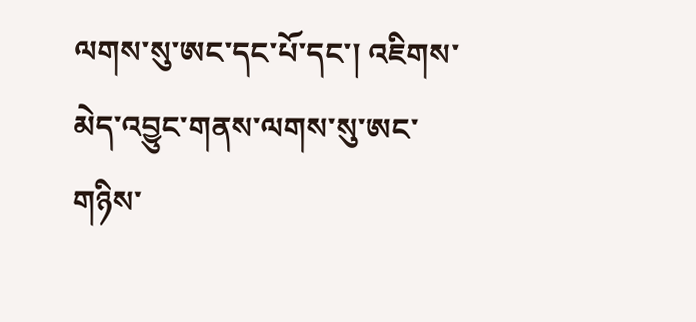ལགས་སུ་ཨང་དང་པོ་དང་། འཇིགས་མེད་འབྱུང་གནས་ལགས་སུ་ཨང་གཉིས་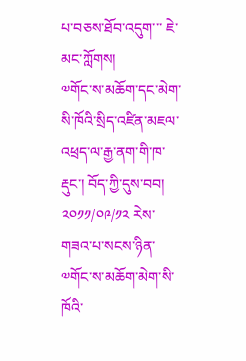པ་བཅས་ཐོབ་འདུག་་་ ཇེ་མང་ཀློགས།
༧གོང་ས་མཆོག་དང་མེག་སི་ཁོའི་སྲིད་འཛིན་མཇལ་འཕྲད་ལ་རྒྱ་ནག་གི་ཁ་རྡུང་། བོད་ཀྱི་དུས་བབ། ༢༠༡༡/༠༩/༡༢ རེས་གཟའ་པ་སངས་ཉིན་༧གོང་ས་མཆོག་མེག་སི་ཁོའི་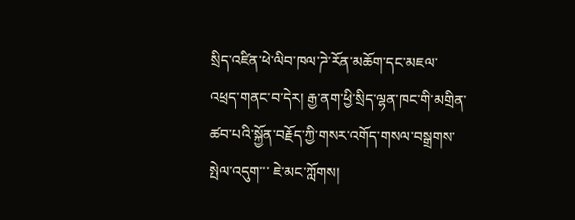སྲིད་འཛིན་ཕེ་ལིབ་ཁལ་ཌེ་རོན་མཆོག་དང་མཇལ་འཕྲད་གནང་བ་དེར། རྒྱ་ནག་ཕྱི་སྲིད་ལྷན་ཁང་གི་མགྲིན་ཚབ་པའི་སྐྱོན་བརྗོད་ཀྱི་གསར་འགོད་གསལ་བསྒྲགས་སྤེལ་འདུག་་་ ཇེ་མང་ཀློགས།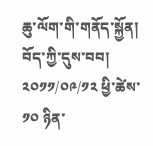ཆུ་ལོག་གི་གནོད་སྐྱོན། བོད་ཀྱི་དུས་བབ། ༢༠༡༡/༠༩/༡༢ ཕྱི་ཚེས་ ༡༠ ཉིན་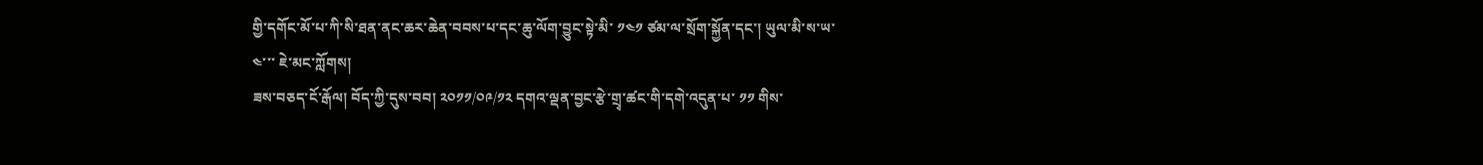གྱི་དགོང་མོ་པ་ཀི་སི་ཐན་ནང་ཆར་ཆེན་བབས་པ་དང་ཆུ་ལོག་བྱུང་སྟེ་མི་ ༡༤༡ ཙམ་ལ་སྲོག་སྐྱོན་དང་། ཡུལ་མི་ས་ཡ་ ༤་་་ ཇེ་མང་ཀློགས།
ཟས་བཅད་ངོ་རྒོལ། བོད་ཀྱི་དུས་བབ། ༢༠༡༡/༠༩/༡༢ དགའ་ལྡན་བྱང་རྩེ་གྲྭ་ཚང་གི་དགེ་འདུན་པ་ ༡༡ གིས་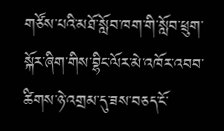གཙོས་པའི་མཐོ་སློབ་ཁག་གི་སློབ་ཕྲུག་སྐོར་ཞིག་གིས་བྷིང་ལོར་མེ་འཁོར་འབབ་ཚིགས་ཉེ་འགྲམ་དུ་ཟས་བཅད་ངོ་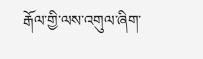རྒོལ་གྱི་ལས་འགུལ་ཞིག་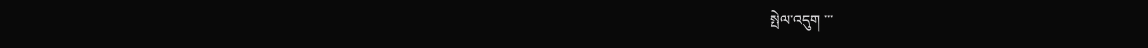སྤེལ་འདུག ་་་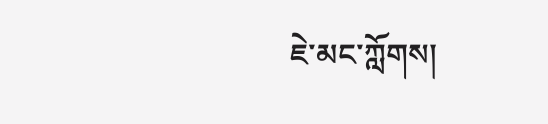ཇེ་མང་ཀློགས།